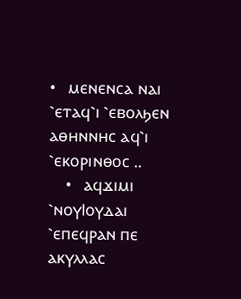•   ⲙⲉⲛⲉⲛⲥⲁ ⲛⲁⲓ ⳿ⲉⲧⲁϥ⳿ⲓ ⳿ⲉⲃⲟⲗϧⲉⲛ ⲁⲑⲏⲛⲛⲏⲥ ⲁϥ⳿ⲓ ⳿ⲉⲕⲟⲣⲓⲛⲑⲟⲥ ..
    •   ⲁϥϫⲓⲙⲓ ⳿ⲛⲟⲩⲒⲟⲩⲇⲁⲓ ⳿ⲉⲡⲉϥⲣⲁⲛ ⲡⲉ ⲁⲕⲩⲗⲗⲁⲥ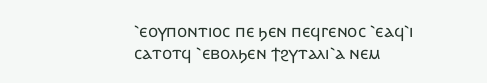⳿ⲉⲟⲩⲡⲟⲛⲧⲓⲟⲥ ⲡⲉ ϧⲉⲛ ⲡⲉϥⲅⲉⲛⲟⲥ ⳿ⲉⲁϥ⳿ⲓ ⲥⲁⲧⲟⲧϥ ⳿ⲉⲃⲟⲗϧⲉⲛ ϯϩⲩⲧⲁⲗⲓ⳿ⲁ ⲛⲉⲙ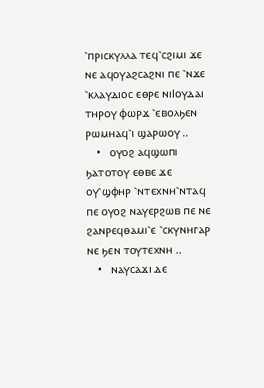⳿ⲡⲣⲓⲥⲕⲩⲗⲗⲁ ⲧⲉϥ⳿ⲥϩⲓⲙⲓ ϫⲉ ⲛⲉ ⲁϥⲟⲩⲁϩⲥⲁϩⲛⲓ ⲡⲉ ⳿ⲛϫⲉ ⳿ⲕⲗⲁⲩⲇⲓⲟⲥ ⲉⲑⲣⲉ ⲛⲓⲒⲟⲩⲇⲁⲓ ⲧⲏⲣⲟⲩ ⲫⲱⲣϫ ⳿ⲉⲃⲟⲗϧⲉⲛ ⲣⲱⲙⲏⲁϥ⳿ⲓ ϣⲁⲣⲱⲟⲩ ..
    •   ⲟⲩⲟϩ ⲁϥϣⲱⲡⲓ ϧⲁⲧⲟⲧⲟⲩ ⲉⲑⲃⲉ ϫⲉ ⲟⲩ⳿ϣⲫⲏⲣ ⳿ⲛⲧⲉⲭⲛⲏ⳿ⲛⲧⲁϥ ⲡⲉ ⲟⲩⲟϩ ⲛⲁⲩⲉⲣϩⲱⲃ ⲡⲉ ⲛⲉ ϩⲁⲛⲣⲉϥⲑⲁⲙⲓ⳿ⲉ ⳿ⲥⲕⲩⲛⲏⲅⲁⲣ ⲛⲉ ϧⲉⲛ ⲧⲟⲩⲧⲉⲭⲛⲏ ..
    •   ⲛⲁⲩⲥⲁϫⲓ ⲇⲉ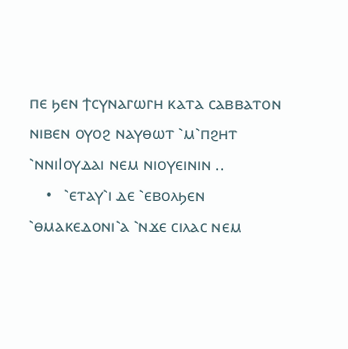ⲡⲉ ϧⲉⲛ ϯⲥⲩⲛⲁⲅⲱⲅⲏ ⲕⲁⲧⲁ ⲥⲁⲃⲃⲁⲧⲟⲛ ⲛⲓⲃⲉⲛ ⲟⲩⲟϩ ⲛⲁⲩⲑⲱⲧ ⳿ⲙ⳿ⲡϩⲏⲧ ⳿ⲛⲛⲓⲒⲟⲩⲇⲁⲓ ⲛⲉⲙ ⲛⲓⲟⲩⲉⲓⲛⲓⲛ ..
    •   ⳿ⲉⲧⲁⲩ⳿ⲓ ⲇⲉ ⳿ⲉⲃⲟⲗϧⲉⲛ ⳿ⲑⲙⲁⲕⲉⲇⲟⲛⲓ⳿ⲁ ⳿ⲛϫⲉ ⲥⲓⲗⲁⲥ ⲛⲉⲙ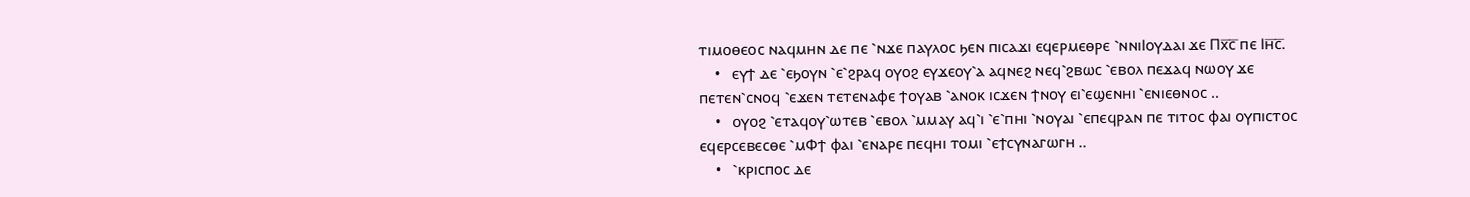ⲧⲓⲙⲟⲑⲉⲟⲥ ⲛⲁϥⲙⲏⲛ ⲇⲉ ⲡⲉ ⳿ⲛϫⲉ ⲡⲁⲩⲗⲟⲥ ϧⲉⲛ ⲡⲓⲥⲁϫⲓ ⲉϥⲉⲣⲙⲉⲑⲣⲉ ⳿ⲛⲛⲓⲒⲟⲩⲇⲁⲓ ϫⲉ Ⲡⲭ̅ⲥ̅ ⲡⲉ Ⲓⲏ̅ⲥ̅.
    •   ⲉⲩϯ ⲇⲉ ⳿ⲉϧⲟⲩⲛ ⳿ⲉ⳿ϩⲣⲁϥ ⲟⲩⲟϩ ⲉⲩϫⲉⲟⲩ⳿ⲁ ⲁϥⲛⲉϩ ⲛⲉϥ⳿ϩⲃⲱⲥ ⳿ⲉⲃⲟⲗ ⲡⲉϫⲁϥ ⲛⲱⲟⲩ ϫⲉ ⲡⲉⲧⲉⲛ⳿ⲥⲛⲟϥ ⳿ⲉϫⲉⲛ ⲧⲉⲧⲉⲛⲁⲫⲉ ϯⲟⲩⲁⲃ ⳿ⲁⲛⲟⲕ ⲓⲥϫⲉⲛ ϯⲛⲟⲩ ⲉⲓ⳿ⲉϣⲉⲛⲏⲓ ⳿ⲉⲛⲓⲉⲑⲛⲟⲥ ..
    •   ⲟⲩⲟϩ ⳿ⲉⲧⲁϥⲟⲩ⳿ⲱⲧⲉⲃ ⳿ⲉⲃⲟⲗ ⳿ⲙⲙⲁⲩ ⲁϥ⳿ⲓ ⳿ⲉ⳿ⲡⲏⲓ ⳿ⲛⲟⲩⲁⲓ ⳿ⲉⲡⲉϥⲣⲁⲛ ⲡⲉ ⲧⲓⲧⲟⲥ ⲫⲁⲓ ⲟⲩⲡⲓⲥⲧⲟⲥ ⲉϥⲉⲣⲥⲉⲃⲉⲥⲑⲉ ⳿ⲙⲪϯ ⲫⲁⲓ ⳿ⲉⲛⲁⲣⲉ ⲡⲉϥⲏⲓ ⲧⲟⲙⲓ ⳿ⲉϯⲥⲩⲛⲁⲅⲱⲅⲏ ..
    •   ⳿ⲕⲣⲓⲥⲡⲟⲥ ⲇⲉ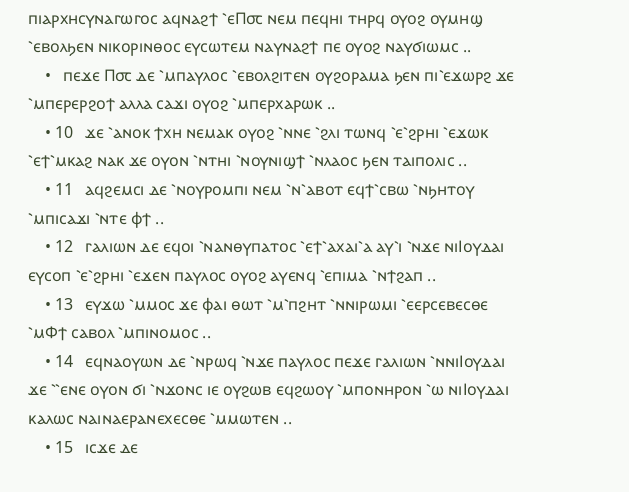ⲡⲓⲁⲣⲭⲏⲥⲩⲛⲁⲅⲱⲅⲟⲥ ⲁϥⲛⲁϩϯ ⳿ⲉⲠ⳪ ⲛⲉⲙ ⲡⲉϥⲏⲓ ⲧⲏⲣϥ ⲟⲩⲟϩ ⲟⲩⲙⲏϣ ⳿ⲉⲃⲟⲗϧⲉⲛ ⲛⲓⲕⲟⲣⲓⲛⲑⲟⲥ ⲉⲩⲥⲱⲧⲉⲙ ⲛⲁⲩⲛⲁϩϯ ⲡⲉ ⲟⲩⲟϩ ⲛⲁⲩϭⲓⲱⲙⲥ ..
    •   ⲡⲉϫⲉ Ⲡ⳪ ⲇⲉ ⳿ⲙⲡⲁⲩⲗⲟⲥ ⳿ⲉⲃⲟⲗϩⲓⲧⲉⲛ ⲟⲩϩⲟⲣⲁⲙⲁ ϧⲉⲛ ⲡⲓ⳿ⲉϫⲱⲣϩ ϫⲉ ⳿ⲙⲡⲉⲣⲉⲣϩⲟϯ ⲁⲗⲗⲁ ⲥⲁϫⲓ ⲟⲩⲟϩ ⳿ⲙⲡⲉⲣⲭⲁⲣⲱⲕ ..
    • 10   ϫⲉ ⳿ⲁⲛⲟⲕ ϯⲭⲏ ⲛⲉⲙⲁⲕ ⲟⲩⲟϩ ⳿ⲛⲛⲉ ⳿ϩⲗⲓ ⲧⲱⲛϥ ⳿ⲉ⳿ϩⲣⲏⲓ ⳿ⲉϫⲱⲕ ⳿ⲉϯ⳿ⲙⲕⲁϩ ⲛⲁⲕ ϫⲉ ⲟⲩⲟⲛ ⳿ⲛⲧⲏⲓ ⳿ⲛⲟⲩⲛⲓϣϯ ⳿ⲛⲗⲁⲟⲥ ϧⲉⲛ ⲧⲁⲓⲡⲟⲗⲓⲥ ..
    • 11   ⲁϥϩⲉⲙⲥⲓ ⲇⲉ ⳿ⲛⲟⲩⲣⲟⲙⲡⲓ ⲛⲉⲙ ⳿ⲛ⳿ⲁⲃⲟⲧ ⲉϥϯ⳿ⲥⲃⲱ ⳿ⲛϧⲏⲧⲟⲩ ⳿ⲙⲡⲓⲥⲁϫⲓ ⳿ⲛⲧⲉ ⲫϯ ..
    • 12   ⲅⲁⲗⲓⲱⲛ ⲇⲉ ⲉϥⲟⲓ ⳿ⲛⲁⲛⲑⲩⲡⲁⲧⲟⲥ ⳿ⲉϯ⳿ⲁⲭⲁⲓ⳿ⲁ ⲁⲩ⳿ⲓ ⳿ⲛϫⲉ ⲛⲓⲒⲟⲩⲇⲁⲓ ⲉⲩⲥⲟⲡ ⳿ⲉ⳿ϩⲣⲏⲓ ⳿ⲉϫⲉⲛ ⲡⲁⲩⲗⲟⲥ ⲟⲩⲟϩ ⲁⲩⲉⲛϥ ⳿ⲉⲡⲓⲙⲁ ⳿ⲛϯϩⲁⲡ ..
    • 13   ⲉⲩϫⲱ ⳿ⲙⲙⲟⲥ ϫⲉ ⲫⲁⲓ ⲑⲱⲧ ⳿ⲙ⳿ⲡϩⲏⲧ ⳿ⲛⲛⲓⲣⲱⲙⲓ ⳿ⲉⲉⲣⲥⲉⲃⲉⲥⲑⲉ ⳿ⲙⲪϯ ⲥⲁⲃⲟⲗ ⳿ⲙⲡⲓⲛⲟⲙⲟⲥ ..
    • 14   ⲉϥⲛⲁⲟⲩⲱⲛ ⲇⲉ ⳿ⲛⲣⲱϥ ⳿ⲛϫⲉ ⲡⲁⲩⲗⲟⲥ ⲡⲉϫⲉ ⲅⲁⲗⲓⲱⲛ ⳿ⲛⲛⲓⲒⲟⲩⲇⲁⲓ ϫⲉ ⳿⳿ⲉⲛⲉ ⲟⲩⲟⲛ ϭⲓ ⳿ⲛϫⲟⲛⲥ ⲓⲉ ⲟⲩϩⲱⲃ ⲉϥϩⲱⲟⲩ ⳿ⲙⲡⲟⲛⲏⲣⲟⲛ ⳿ⲱ ⲛⲓⲒⲟⲩⲇⲁⲓ ⲕⲁⲗⲱⲥ ⲛⲁⲓⲛⲁⲉⲣⲁⲛⲉⲭⲉⲥⲑⲉ ⳿ⲙⲙⲱⲧⲉⲛ ..
    • 15   ⲓⲥϫⲉ ⲇⲉ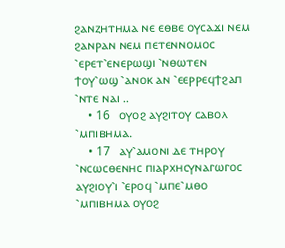ϩⲁⲛⲍⲏⲧⲏⲙⲁ ⲛⲉ ⲉⲑⲃⲉ ⲟⲩⲥⲁϫⲓ ⲛⲉⲙ ϩⲁⲛⲣⲁⲛ ⲛⲉⲙ ⲡⲉⲧⲉⲛⲛⲟⲙⲟⲥ ⳿ⲉⲣⲉⲧ⳿ⲉⲛⲉⲣⲱϣⲓ ⳿ⲛⲑⲱⲧⲉⲛ ϯⲟⲩ⳿ⲱϣ ⳿ⲁⲛⲟⲕ ⲁⲛ ⳿ⲉⲉⲣⲣⲉϥϯϩⲁⲡ ⳿ⲛⲧⲉ ⲛⲁⲓ ..
    • 16   ⲟⲩⲟϩ ⲁⲩϩⲓⲧⲟⲩ ⲥⲁⲃⲟⲗ ⳿ⲙⲡⲓⲃⲏⲙⲁ.
    • 17   ⲁⲩ⳿ⲁⲙⲟⲛⲓ ⲇⲉ ⲧⲏⲣⲟⲩ ⳿ⲛⲥⲱⲥⲑⲉⲛⲏⲥ ⲡⲓⲁⲣⲭⲏⲥⲩⲛⲁⲅⲱⲅⲟⲥ ⲁⲩϩⲓⲟⲩ⳿ⲓ ⳿ⲉⲣⲟϥ ⳿ⲙⲡⲉ⳿ⲙⲑⲟ ⳿ⲙⲡⲓⲃⲏⲙⲁ ⲟⲩⲟϩ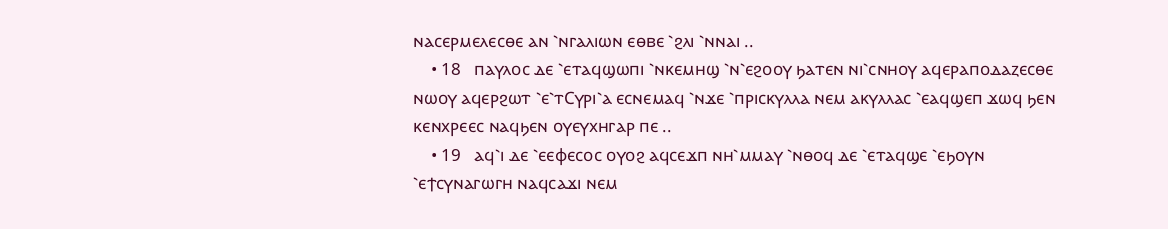ⲛⲁⲥⲉⲣⲙⲉⲗⲉⲥⲑⲉ ⲁⲛ ⳿ⲛⲅⲁⲗⲓⲱⲛ ⲉⲑⲃⲉ ⳿ϩⲗⲓ ⳿ⲛⲛⲁⲓ ..
    • 18   ⲡⲁⲩⲗⲟⲥ ⲇⲉ ⳿ⲉⲧⲁϥϣⲱⲡⲓ ⳿ⲛⲕⲉⲙⲏϣ ⳿ⲛ⳿ⲉϩⲟⲟⲩ ϧⲁⲧⲉⲛ ⲛⲓ⳿ⲥⲛⲏⲟⲩ ⲁϥⲉⲣⲁⲡⲟⲇⲁⲍⲉⲥⲑⲉ ⲛⲱⲟⲩ ⲁϥⲉⲣϩⲱⲧ ⳿ⲉ⳿ⲧⲤⲩⲣⲓ⳿ⲁ ⲉⲥⲛⲉⲙⲁϥ ⳿ⲛϫⲉ ⳿ⲡⲣⲓⲥⲕⲩⲗⲗⲁ ⲛⲉⲙ ⲁⲕⲩⲗⲗⲁⲥ ⳿ⲉⲁϥϣⲉⲡ ϫⲱϥ ϧⲉⲛ ⲕⲉⲛⲭⲣⲉⲉⲥ ⲛⲁϥϧⲉⲛ ⲟⲩⲉⲩⲭⲏⲅⲁⲣ ⲡⲉ ..
    • 19   ⲁϥ⳿ⲓ ⲇⲉ ⳿ⲉⲉⲫⲉⲥⲟⲥ ⲟⲩⲟϩ ⲁϥⲥⲉϫⲡ ⲛⲏ⳿ⲙⲙⲁⲩ ⳿ⲛⲑⲟϥ ⲇⲉ ⳿ⲉⲧⲁϥϣⲉ ⳿ⲉϧⲟⲩⲛ ⳿ⲉϯⲥⲩⲛⲁⲅⲱⲅⲏ ⲛⲁϥⲥⲁϫⲓ ⲛⲉⲙ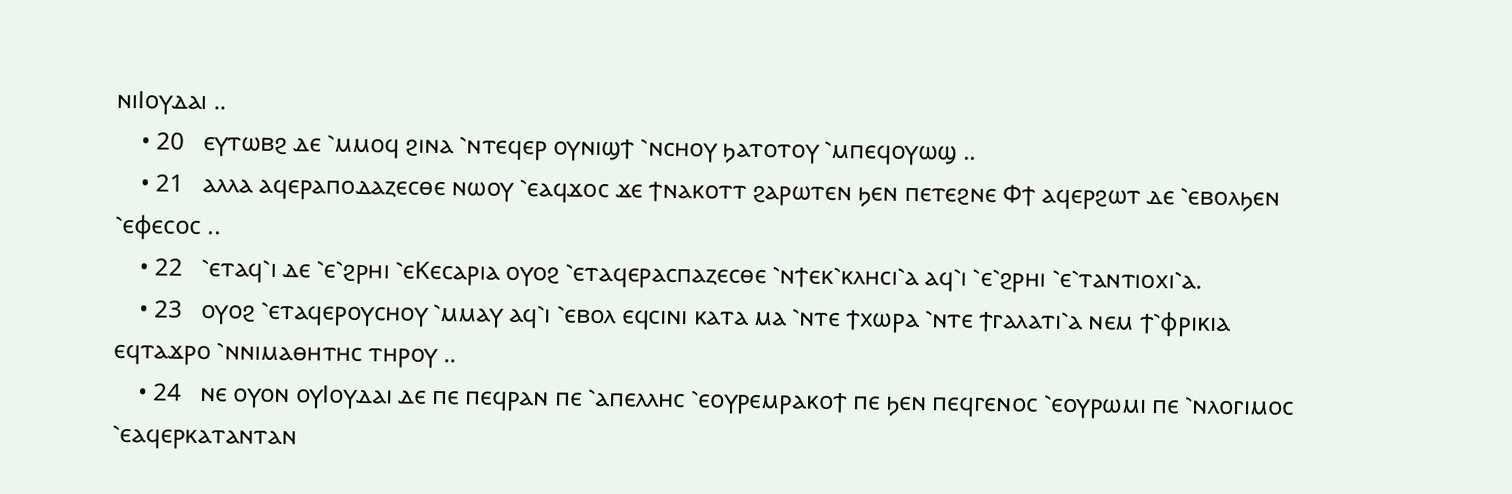ⲛⲓⲒⲟⲩⲇⲁⲓ ..
    • 20   ⲉⲩⲧⲱⲃϩ ⲇⲉ ⳿ⲙⲙⲟϥ ϩⲓⲛⲁ ⳿ⲛⲧⲉϥⲉⲣ ⲟⲩⲛⲓϣϯ ⳿ⲛⲥⲏⲟⲩ ϧⲁⲧⲟⲧⲟⲩ ⳿ⲙⲡⲉϥⲟⲩⲱϣ ..
    • 21   ⲁⲗⲗⲁ ⲁϥⲉⲣⲁⲡⲟⲇⲁⲍⲉⲥⲑⲉ ⲛⲱⲟⲩ ⳿ⲉⲁϥϫⲟⲥ ϫⲉ ϯⲛⲁⲕⲟⲧⲧ ϩⲁⲣⲱⲧⲉⲛ ϧⲉⲛ ⲡⲉⲧⲉϩⲛⲉ Ⲫϯ ⲁϥⲉⲣϩⲱⲧ ⲇⲉ ⳿ⲉⲃⲟⲗϧⲉⲛ ⳿ⲉⲫⲉⲥⲟⲥ ..
    • 22   ⳿ⲉⲧⲁϥ⳿ⲓ ⲇⲉ ⳿ⲉ⳿ϩⲣⲏⲓ ⳿ⲉⲔⲉⲥⲁⲣⲓⲁ ⲟⲩⲟϩ ⳿ⲉⲧⲁϥⲉⲣⲁⲥⲡⲁⲍⲉⲥⲑⲉ ⳿ⲛϯⲉⲕ⳿ⲕⲗⲏⲥⲓ⳿ⲁ ⲁϥ⳿ⲓ ⳿ⲉ⳿ϩⲣⲏⲓ ⳿ⲉ⳿ⲧⲁⲛⲧⲓⲟⲭⲓ⳿ⲁ.
    • 23   ⲟⲩⲟϩ ⳿ⲉⲧⲁϥⲉⲣⲟⲩⲥⲏⲟⲩ ⳿ⲙⲙⲁⲩ ⲁϥ⳿ⲓ ⳿ⲉⲃⲟⲗ ⲉϥⲥⲓⲛⲓ ⲕⲁⲧⲁ ⲙⲁ ⳿ⲛⲧⲉ ϯⲭⲱⲣⲁ ⳿ⲛⲧⲉ ϯⲅⲁⲗⲁⲧⲓ⳿ⲁ ⲛⲉⲙ ϯ⳿ⲫⲣⲓⲕⲓⲁ ⲉϥⲧⲁϫⲣⲟ ⳿ⲛⲛⲓⲙⲁⲑⲏⲧⲏⲥ ⲧⲏⲣⲟⲩ ..
    • 24   ⲛⲉ ⲟⲩⲟⲛ ⲟⲩⲒⲟⲩⲇⲁⲓ ⲇⲉ ⲡⲉ ⲡⲉϥⲣⲁⲛ ⲡⲉ ⳿ⲁⲡⲉⲗⲗⲏⲥ ⳿ⲉⲟⲩⲣⲉⲙⲣⲁⲕⲟϯ ⲡⲉ ϧⲉⲛ ⲡⲉϥⲅⲉⲛⲟⲥ ⳿ⲉⲟⲩⲣⲱⲙⲓ ⲡⲉ ⳿ⲛⲗⲟⲅⲓⲙⲟⲥ ⳿ⲉⲁϥⲉⲣⲕⲁⲧⲁⲛⲧⲁⲛ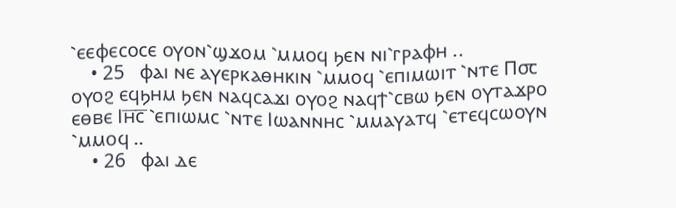⳿ⲉⲉⲫⲉⲥⲟⲥⲉ ⲟⲩⲟⲛ⳿ϣϫⲟⲙ ⳿ⲙⲙⲟϥ ϧⲉⲛ ⲛⲓ⳿ⲅⲣⲁⲫⲏ ..
    • 25   ⲫⲁⲓ ⲛⲉ ⲁⲩⲉⲣⲕⲁⲑⲏⲕⲓⲛ ⳿ⲙⲙⲟϥ ⳿ⲉⲡⲓⲙⲱⲓⲧ ⳿ⲛⲧⲉ Ⲡ⳪ ⲟⲩⲟϩ ⲉϥϧⲏⲙ ϧⲉⲛ ⲛⲁϥⲥⲁϫⲓ ⲟⲩⲟϩ ⲛⲁϥϯ⳿ⲥⲃⲱ ϧⲉⲛ ⲟⲩⲧⲁϫⲣⲟ ⲉⲑⲃⲉ Ⲓⲏ̅ⲥ̅ ⳿ⲉⲡⲓⲱⲙⲥ ⳿ⲛⲧⲉ Ⲓⲱⲁⲛⲛⲏⲥ ⳿ⲙⲙⲁⲩⲁⲧϥ ⳿ⲉⲧⲉϥⲥⲱⲟⲩⲛ ⳿ⲙⲙⲟϥ ..
    • 26   ⲫⲁⲓ ⲇⲉ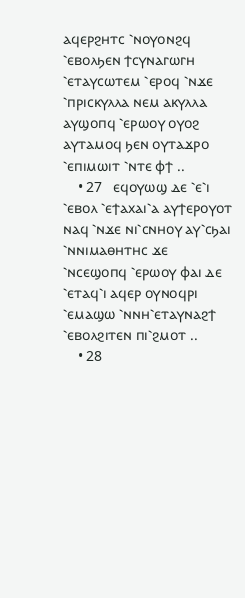ⲁϥⲉⲣϩⲏⲧⲥ ⳿ⲛⲟⲩⲟⲛϩϥ ⳿ⲉⲃⲟⲗϧⲉⲛ ϯⲥⲩⲛⲁⲅⲱⲅⲏ ⳿ⲉⲧⲁⲩⲥⲱⲧⲉⲙ ⳿ⲉⲣⲟϥ ⳿ⲛϫⲉ ⳿ⲡⲣⲓⲥⲕⲩⲗⲗⲁ ⲛⲉⲙ ⲁⲕⲩⲗⲗⲁ ⲁⲩϣⲟⲡϥ ⳿ⲉⲣⲱⲟⲩ ⲟⲩⲟϩ ⲁⲩⲧⲁⲙⲟϥ ϧⲉⲛ ⲟⲩⲧⲁϫⲣⲟ ⳿ⲉⲡⲓⲙⲱⲓⲧ ⳿ⲛⲧⲉ ⲫϯ ..
    • 27   ⲉϥⲟⲩⲱϣ ⲇⲉ ⳿ⲉ⳿ⲓ ⳿ⲉⲃⲟⲗ ⳿ⲉϯⲁⲭⲁⲓ⳿ⲁ ⲁⲩϯⲉⲣⲟⲩⲟⲧ ⲛⲁϥ ⳿ⲛϫⲉ ⲛⲓ⳿ⲥⲛⲏⲟⲩ ⲁⲩ⳿ⲥϧⲁⲓ ⳿ⲛⲛⲓⲙⲁⲑⲏⲧⲏⲥ ϫⲉ ⳿ⲛⲥⲉϣⲟⲡϥ ⳿ⲉⲣⲱⲟⲩ ⲫⲁⲓ ⲇⲉ ⳿ⲉⲧⲁϥ⳿ⲓ ⲁϥⲉⲣ ⲟⲩⲛⲟϥⲣⲓ ⳿ⲉⲙⲁϣⲱ ⳿ⲛⲛⲏ⳿ⲉⲧⲁⲩⲛⲁϩϯ ⳿ⲉⲃⲟⲗϩⲓⲧⲉⲛ ⲡⲓ⳿ϩⲙⲟⲧ ..
    • 28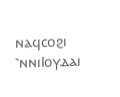ⲛⲁϥⲥⲟϩⲓ ⳿ⲛⲛⲓⲒⲟⲩⲇⲁⲓ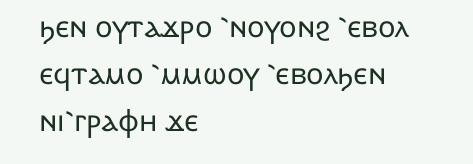ϧⲉⲛ ⲟⲩⲧⲁϫⲣⲟ ⳿ⲛⲟⲩⲟⲛϩ ⳿ⲉⲃⲟⲗ ⲉϥⲧⲁⲙⲟ ⳿ⲙⲙⲱⲟⲩ ⳿ⲉⲃⲟⲗϧⲉⲛ ⲛⲓ⳿ⲅⲣⲁⲫⲏ ϫⲉ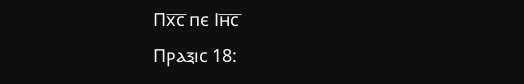Ⲡⲭ̅ⲥ̅ ⲡⲉ Ⲓⲏ̅ⲥ̅
Ⲡⲣⲁⲝⲓⲥ 18: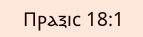Ⲡⲣⲁⲝⲓⲥ 18:1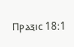Ⲡⲣⲁⲝⲓⲥ 18:1